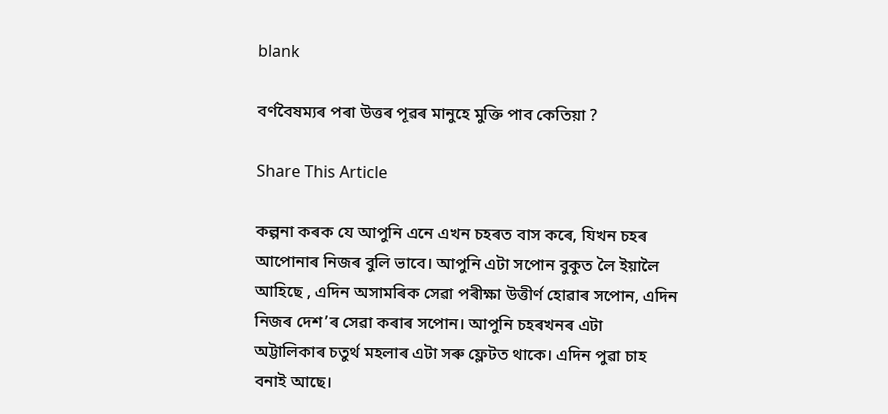blank

বৰ্ণবৈষম্যৰ পৰা উত্তৰ পূৱৰ মানুহে মুক্তি পাব কেতিয়া ?

Share This Article

কল্পনা কৰক যে আপুনি এনে এখন চহৰত বাস কৰে, যিখন চহৰ আপোনাৰ নিজৰ বুলি ভাবে। আপুনি এটা সপোন বুকুত লৈ ইয়ালৈ আহিছে , এদিন অসামৰিক সেৱা পৰীক্ষা উত্তীৰ্ণ হোৱাৰ সপোন, এদিন নিজৰ দেশ’ৰ সেৱা কৰাৰ সপোন। আপুনি চহৰখনৰ এটা অট্টালিকাৰ চতুৰ্থ মহলাৰ এটা সৰু ফ্লেটত থাকে। এদিন পুৱা চাহ বনাই আছে।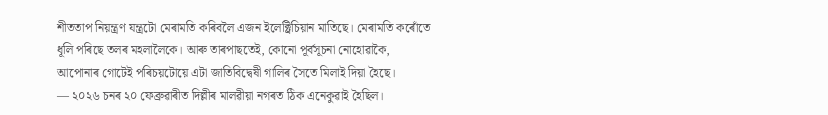শীততাপ নিয়ন্ত্ৰণ যন্ত্ৰটো মেৰামতি কৰিবলৈ এজন ইলেক্ট্ৰিচিয়ান মাতিছে। মেৰামতি কৰোঁতে ধূলি পৰিছে তলৰ মহলালৈকে। আৰু তাৰপাছতেই, কোনো পূৰ্বসূচনা নোহোৱাকৈ, আপোনাৰ গোটেই পৰিচয়টোয়ে এটা জাতিবিদ্বেষী গালিৰ সৈতে মিলাই দিয়া হৈছে।
— ২০২৬ চনৰ ২০ ফেব্ৰুৱাৰীত দিল্লীৰ মালৱীয়া নগৰত ঠিক এনেকুৱাই হৈছিল।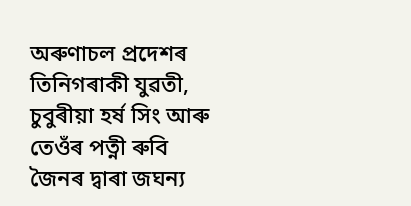অৰুণাচল প্ৰদেশৰ তিনিগৰাকী যুৱতী, চুবুৰীয়া হৰ্ষ সিং আৰু তেওঁৰ পত্নী ৰুবি জৈনৰ দ্বাৰা জঘন্য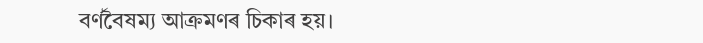বৰ্ণবৈষম্য আক্ৰমণৰ চিকাৰ হয়।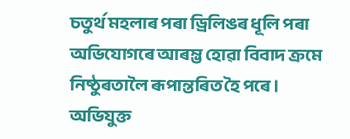চতুৰ্থ মহলাৰ পৰা ড্ৰিলিঙৰ ধূলি পৰা অভিযোগৰে আৰম্ভ হোৱা বিবাদ ক্ৰমে নিষ্ঠুৰতালৈ ৰূপান্তৰিত হৈ পৰে। অভিযুক্ত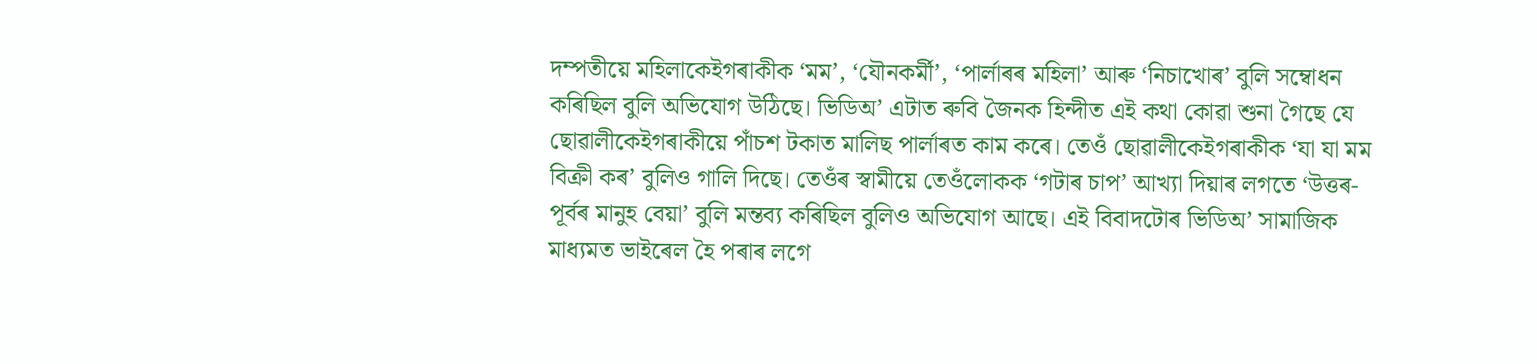দম্পতীয়ে মহিলাকেইগৰাকীক ‘মম’, ‘যৌনকৰ্মী’, ‘পাৰ্লাৰৰ মহিলা’ আৰু ‘নিচাখোৰ’ বুলি সম্বোধন কৰিছিল বুলি অভিযোগ উঠিছে। ভিডিঅ’ এটাত ৰুবি জৈনক হিন্দীত এই কথা কোৱা শুনা গৈছে যে ছোৱালীকেইগৰাকীয়ে পাঁচশ টকাত মালিছ পাৰ্লাৰত কাম কৰে। তেওঁ ছোৱালীকেইগৰাকীক ‘যা যা মম বিক্ৰী কৰ’ বুলিও গালি দিছে। তেওঁৰ স্বামীয়ে তেওঁলোকক ‘গটাৰ চাপ’ আখ্যা দিয়াৰ লগতে ‘উত্তৰ-পূৰ্বৰ মানুহ বেয়া’ বুলি মন্তব্য কৰিছিল বুলিও অভিযোগ আছে। এই বিবাদটোৰ ভিডিঅ’ সামাজিক মাধ্যমত ভাইৰেল হৈ পৰাৰ লগে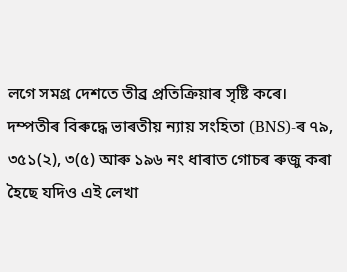লগে সমগ্ৰ দেশতে তীব্ৰ প্ৰতিক্ৰিয়াৰ সৃষ্টি কৰে। দম্পতীৰ বিৰুদ্ধে ভাৰতীয় ন্যায় সংহিতা (BNS)-ৰ ৭৯, ৩৫১(২), ৩(৫) আৰু ১৯৬ নং ধাৰাত গোচৰ ৰুজু কৰা হৈছে যদিও এই লেখা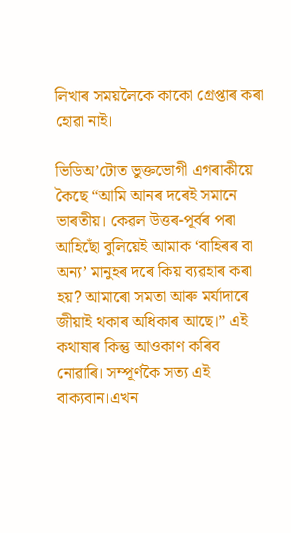লিখাৰ সময়লৈকে কাকো গ্ৰেপ্তাৰ কৰা হোৱা নাই।

ভিডিঅ’টোত ভুক্তভোগী এগৰাকীয়ে কৈছে “আমি আনৰ দৰেই সমানে ভাৰতীয়। কেৱল উত্তৰ-পূৰ্বৰ পৰা আহিছোঁ বুলিয়েই আমাক ‘বাহিৰৰ বা অন‍্য’ মানুহৰ দৰে কিয় ব্যৱহাৰ কৰা হয়? আমাৰো সমতা আৰু মৰ্যাদাৰে জীয়াই থকাৰ অধিকাৰ আছে।” এই কথাষাৰ কিন্তু আওকাণ কৰিব নোৱাৰি। সম্পূৰ্ণকৈ সত্য এই বাক‍্যবান।এখন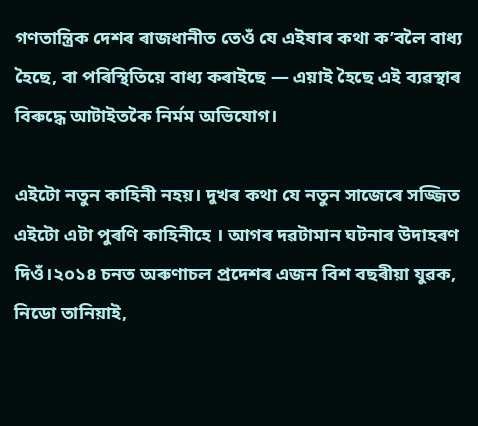গণতান্ত্ৰিক দেশৰ ৰাজধানীত তেওঁ যে এইষাৰ কথা ক’বলৈ বাধ্য হৈছে, বা পৰিস্থিতিয়ে বাধ্য কৰাইছে — এয়াই হৈছে এই ব্যৱস্থাৰ বিৰুদ্ধে আটাইতকৈ নিৰ্মম অভিযোগ।

এইটো নতুন কাহিনী নহয়। দুখৰ কথা যে নতুন সাজেৰে সজ্জিত এইটো এটা পুৰণি কাহিনীহে । আগৰ দৱটামান ঘটনাৰ উদাহৰণ দিওঁ।২০১৪ চনত অৰুণাচল প্ৰদেশৰ এজন বিশ বছৰীয়া যুৱক, নিডো তানিয়াই,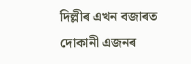দিল্লীৰ এখন বজাৰত দোকানী এজনৰ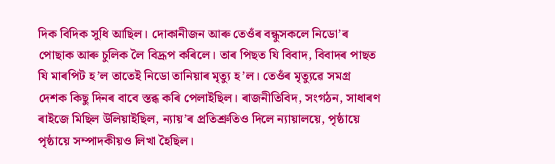দিক বিদিক সুধি আছিল। দোকানীজন আৰু তেওঁৰ বন্ধুসকলে নিডো’ৰ পোছাক আৰু চুলিক লৈ বিদ্ৰূপ কৰিলে। তাৰ পিছত যি বিবাদ, বিবাদৰ পাছত যি মাৰপিট হ’ল তাতেই নিডো তানিয়াৰ মৃত্যু হ’ল। তেওঁৰ মৃত্যুৱে সমগ্ৰ দেশক কিছু দিনৰ বাবে স্তব্ধ কৰি পেলাইছিল। ৰাজনীতিবিদ, সংগঠন, সাধাৰণ ৰাইজে মিছিল উলিয়াইছিল, ন‍্যায়’ৰ প্ৰতিশ্ৰুতিও দিলে ন‍্যায়ালয়ে, পৃষ্ঠায়ে পৃষ্ঠায়ে সম্পাদকীয়ও লিখা হৈছিল।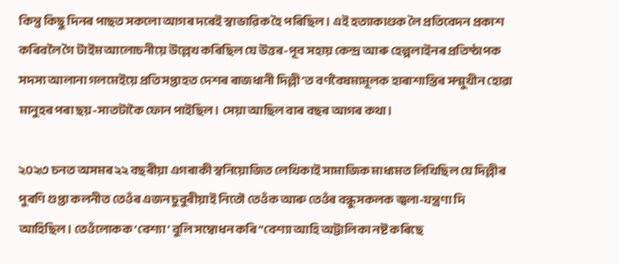কিন্তু কিছু দিনৰ পাছত সকলো আগৰ দৰেই স্বাভাৱিক হৈ পৰিছিল। এই হত্যাকাণ্ডক লৈ প্ৰতিবেদন প্ৰকাশ কৰিবলৈ গৈ টাইম আলোচনীয়ে উল্লেখ কৰিছিল যে উত্তৰ-পূব সহায় কেন্দ্ৰ আৰু হেল্পলাইনৰ প্ৰতিষ্ঠাপক সদস্য আলানা গলমেইয়ে প্ৰতি সপ্তাহত দেশৰ ৰাজধানী দিল্লী’ত বৰ্ণবৈষম্যমূলক হাৰাশাস্তিৰ সন্মুখীন হোৱা মানুহৰ পৰা ছয়-সাতটাকৈ ফোন পাইছিল। সেয়া আছিল বাৰ বছৰ আগৰ কথা।

২০২৩ চনত অসমৰ ২২ বছৰীয়া এগৰাকী স্বনিয়োজিত লেখিকাই সামাজিক মাধ্যমত লিখিছিল যে দিল্লীৰ পুৰণি গুপ্তা কলনীত তেওঁৰ এজন চুবুৰীয়াই নিতৌ তেওঁক আৰু তেওঁৰ বন্ধুসকলক জ্বলা-যন্ত্ৰণা দি আহিছিল। তেওঁলোকক ‘বেশ্যা’ বুলি সম্বোধন কৰি “বেশ্যা আহি অট্টালিকা নষ্ট কৰিছে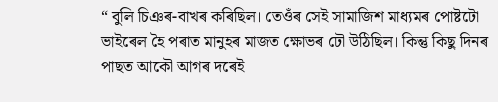“ বুলি চিঞৰ-বাখৰ কৰিছিল। তেওঁৰ সেই সামাজিশ মাধ‍্যমৰ পোষ্টটো ভাইৰেল হৈ পৰাত মানুহৰ মাজত ক্ষোভৰ ঢৌ উঠিছিল। কিন্তু কিছু দিনৰ পাছত আকৌ আগৰ দৰেই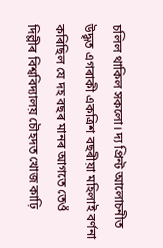চলিল থাকিল সকলো। দ্য প্ৰিন্ট আলোচনীত উদ্ধৃত এগৰাকী একত্ৰিশ বছৰীয়া মহিলাই বৰ্ণনা কৰিছিল যে দহ বছৰ মানৰ আগতে তেওঁ দিল্লীৰ বিশ্ববিদ্যালয় চৌহদত খোজ কাঢ়ি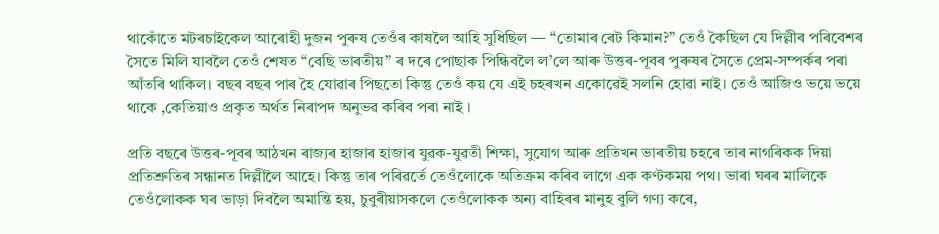থাকোঁতে মটৰচাইকেল আৰোহী দুজন পুৰুষ তেওঁৰ কাষলৈ আহি সুধিছিল — “তোমাৰ ৰেট কিমান?” তেওঁ কৈছিল যে দিল্লীৰ পৰিবেশৰ সৈতে মিলি যাবলৈ তেওঁ শেষত “বেছি ভাৰতীয়” ৰ দৰে পোছাক পিন্ধিবলৈ ল’লে আৰু উত্তৰ-পূবৰ পুৰুষৰ সৈতে প্ৰেম-সম্পৰ্কৰ পৰা আঁতৰি থাকিল। বছৰ বছৰ পাৰ হৈ যোৱাৰ পিছতো কিন্তু তেওঁ কয় যে এই চহৰখন একোৱেই সলনি হোৱা নাই। তেওঁ আজিও ভয়ে ভয়ে থাকে ,কেতিয়াও প্ৰকৃত অৰ্থত নিৰাপদ অনুভৱ কৰিব পৰা নাই ।

প্ৰতি বছৰে উত্তৰ-পূবৰ আঠখন ৰাজ্যৰ হাজাৰ হাজাৰ যুৱক-যুৱতী শিক্ষা, সুযোগ আৰু প্ৰতিখন ভাৰতীয় চহৰে তাৰ নাগৰিকক দিয়া প্ৰতিশ্ৰুতিৰ সন্ধানত দিল্লীলৈ আহে। কিন্তু তাৰ পৰিৱৰ্তে তেওঁলোকে অতিক্ৰম কৰিব লাগে এক কণ্টকময় পথ। ভাৰা ঘৰৰ মালিকে তেওঁলোকক ঘৰ ভাড়া দিবলৈ অমান্তি হয়, চুবুৰীয়াসকলে তেওঁলোকক অন‍্য বাহিৰৰ মানুহ বুলি গণ্য কৰে,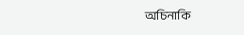অচিনাকি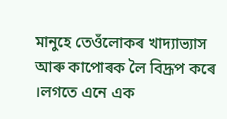মানুহে তেওঁলোকৰ খাদ্যাভ্যাস আৰু কাপোৰক লৈ বিদ্ৰূপ কৰে ।লগতে এনে এক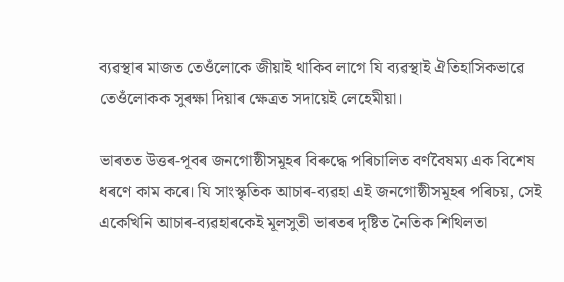ব্যৱস্থাৰ মাজত তেওঁলোকে জীয়াই থাকিব লাগে যি ব্যৱস্থাই ঐতিহাসিকভাৱে তেওঁলোকক সুৰক্ষা দিয়াৰ ক্ষেত্ৰত সদায়েই লেহেমীয়া।

ভাৰতত উত্তৰ-পূবৰ জনগোষ্ঠীসমূহৰ বিৰুদ্ধে পৰিচালিত বৰ্ণবৈষম্য এক বিশেষ ধৰণে কাম কৰে। যি সাংস্কৃতিক আচাৰ-ব্যৱহা এই জনগোষ্ঠীসমূহৰ পৰিচয়, সেই একেখিনি আচাৰ-ব্যৱহাৰকেই মূলসুতী ভাৰতৰ দৃষ্টিত নৈতিক শিথিলতা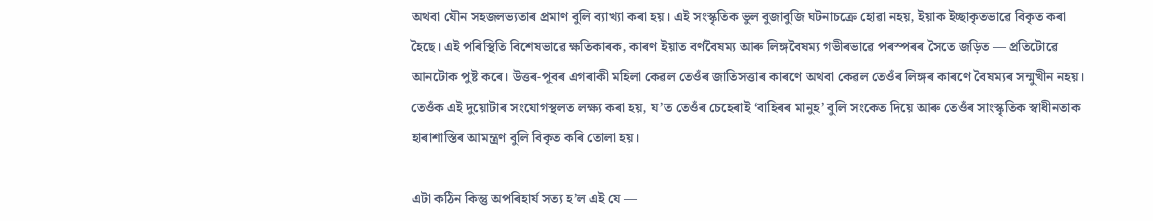অথবা যৌন সহজলভ্যতাৰ প্ৰমাণ বুলি ব্যাখ্যা কৰা হয়। এই সংস্কৃতিক ভুল বুজাবুজি ঘটনাচক্ৰে হোৱা নহয়, ইয়াক ইচ্ছাকৃতভাৱে বিকৃত কৰা হৈছে। এই পৰিস্থিতি বিশেষভাৱে ক্ষতিকাৰক, কাৰণ ইয়াত বৰ্ণবৈষম্য আৰু লিঙ্গবৈষম্য গভীৰভাৱে পৰস্পৰৰ সৈতে জড়িত — প্ৰতিটোৱে আনটোক পুষ্ট কৰে। উত্তৰ-পূবৰ এগৰাকী মহিলা কেৱল তেওঁৰ জাতিসত্তাৰ কাৰণে অথবা কেৱল তেওঁৰ লিঙ্গৰ কাৰণে বৈষম্যৰ সন্মুখীন নহয়। তেওঁক এই দুয়োটাৰ সংযোগস্থলত লক্ষ্য কৰা হয়, য’ত তেওঁৰ চেহেৰাই ‘বাহিৰৰ মানুহ’ বুলি সংকেত দিয়ে আৰু তেওঁৰ সাংস্কৃতিক স্বাধীনতাক হাৰাশাস্তিৰ আমন্ত্ৰণ বুলি বিকৃত কৰি তোলা হয়।

এটা কঠিন কিন্তু অপৰিহাৰ্য সত্য হ’ল এই যে —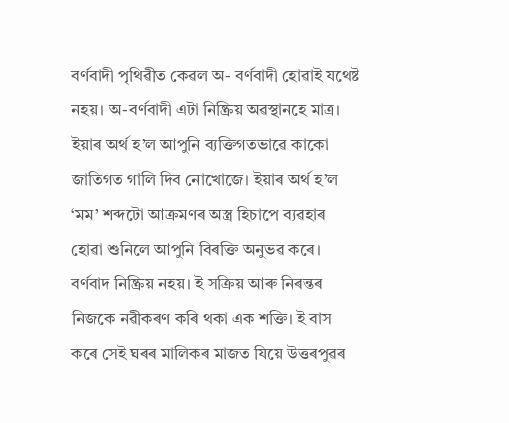বৰ্ণবাদী পৃথিৱীত কেৱল অ- বৰ্ণবাদী হোৱাই যথেষ্ট নহয়। অ-বৰ্ণবাদী এটা নিষ্ক্ৰিয় অৱস্থানহে মাত্ৰ। ইয়াৰ অৰ্থ হ’ল আপুনি ব্যক্তিগতভাৱে কাকো জাতিগত গালি দিব নোখোজে। ইয়াৰ অৰ্থ হ’ল ‘মম’ শব্দটো আক্ৰমণৰ অস্ত্ৰ হিচাপে ব্যৱহাৰ হোৱা শুনিলে আপুনি বিৰক্তি অনুভৱ কৰে। বৰ্ণবাদ নিষ্ক্ৰিয় নহয়। ই সক্ৰিয় আৰু নিৰন্তৰ নিজকে নৱীকৰণ কৰি থকা এক শক্তি। ই বাস কৰে সেই ঘৰৰ মালিকৰ মাজত যিয়ে উত্তৰপুৱৰ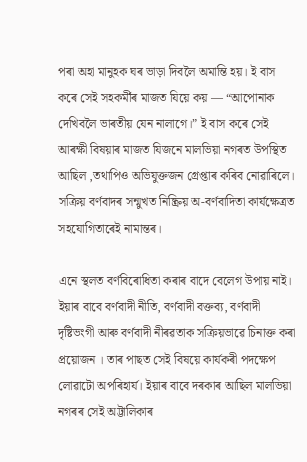পৰা অহা মানুহক ঘৰ ভাড়া দিবলৈ অমান্তি হয়। ই বাস কৰে সেই সহকৰ্মীৰ মাজত যিয়ে কয় — “আপোনাক দেখিবলৈ ভাৰতীয় যেন নালাগে।” ই বাস কৰে সেই আৰক্ষী বিষয়াৰ মাজত যিজনে মালভিয়া নগৰত উপস্থিত আছিল ,তথাপিও অভিযুক্তজন গ্ৰেপ্তাৰ কৰিব নোৱাৰিলে। সক্ৰিয় বৰ্ণবাদৰ সন্মুখত নিষ্ক্ৰিয় অ-বৰ্ণবাদিতা কাৰ্যক্ষেত্ৰত সহযোগিতাৰেই নামান্তৰ।

এনে স্থলত বৰ্ণবিৰোধিতা কৰাৰ বাদে বেলেগ উপায় নাই। ইয়াৰ বাবে বৰ্ণবাদী নীতি, বৰ্ণবাদী বক্তব্য, বৰ্ণবাদী দৃষ্টিভংগী আৰু বৰ্ণবাদী নীৰৱতাক সক্ৰিয়ভাৱে চিনাক্ত কৰা প্ৰয়োজন । তাৰ পাছত সেই বিষয়ে কাৰ্যকৰী পদক্ষেপ লোৱাটো অপৰিহাৰ্য। ইয়াৰ বাবে দৰকাৰ আছিল মালভিয়া নগৰৰ সেই অট্টালিকাৰ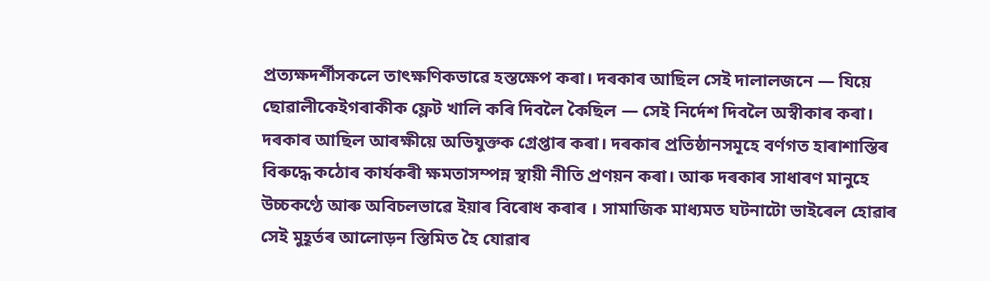প্ৰত্যক্ষদৰ্শীসকলে তাৎক্ষণিকভাৱে হস্তক্ষেপ কৰা। দৰকাৰ আছিল সেই দালালজনে — যিয়ে ছোৱালীকেইগৰাকীক ফ্লেট খালি কৰি দিবলৈ কৈছিল — সেই নিৰ্দেশ দিবলৈ অস্বীকাৰ কৰা। দৰকাৰ আছিল আৰক্ষীয়ে অভিযুক্তক গ্ৰেপ্তাৰ কৰা। দৰকাৰ প্ৰতিষ্ঠানসমূহে বৰ্ণগত হাৰাশাস্তিৰ বিৰুদ্ধে কঠোৰ কাৰ্যকৰী ক্ষমতাসম্পন্ন স্থায়ী নীতি প্ৰণয়ন কৰা। আৰু দৰকাৰ সাধাৰণ মানুহে উচ্চকণ্ঠে আৰু অবিচলভাৱে ইয়াৰ বিৰোধ কৰাৰ । সামাজিক মাধ‍্যমত ঘটনাটো ভাইৰেল হোৱাৰ সেই মুহূৰ্তৰ আলোড়ন স্তিমিত হৈ যোৱাৰ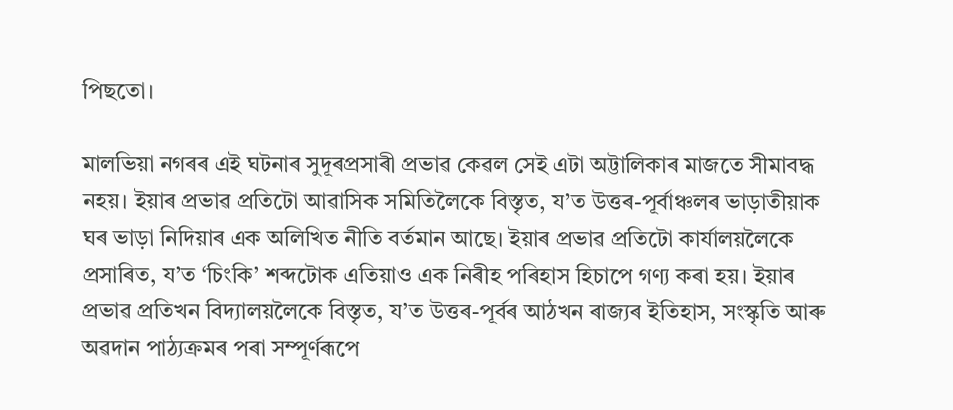পিছতো।

মালভিয়া নগৰৰ এই ঘটনাৰ সুদূৰপ্ৰসাৰী প্ৰভাৱ কেৱল সেই এটা অট্টালিকাৰ মাজতে সীমাবদ্ধ নহয়। ইয়াৰ প্ৰভাৱ প্ৰতিটো আৱাসিক সমিতিলৈকে বিস্তৃত, য’ত উত্তৰ-পূৰ্বাঞ্চলৰ ভাড়াতীয়াক ঘৰ ভাড়া নিদিয়াৰ এক অলিখিত নীতি বৰ্তমান আছে। ইয়াৰ প্ৰভাৱ প্ৰতিটো কাৰ্যালয়লৈকে প্ৰসাৰিত, য’ত ‘চিংকি’ শব্দটোক এতিয়াও এক নিৰীহ পৰিহাস হিচাপে গণ্য কৰা হয়। ইয়াৰ প্ৰভাৱ প্ৰতিখন বিদ্যালয়লৈকে বিস্তৃত, য’ত উত্তৰ-পূৰ্বৰ আঠখন ৰাজ্যৰ ইতিহাস, সংস্কৃতি আৰু অৱদান পাঠ্যক্ৰমৰ পৰা সম্পূৰ্ণৰূপে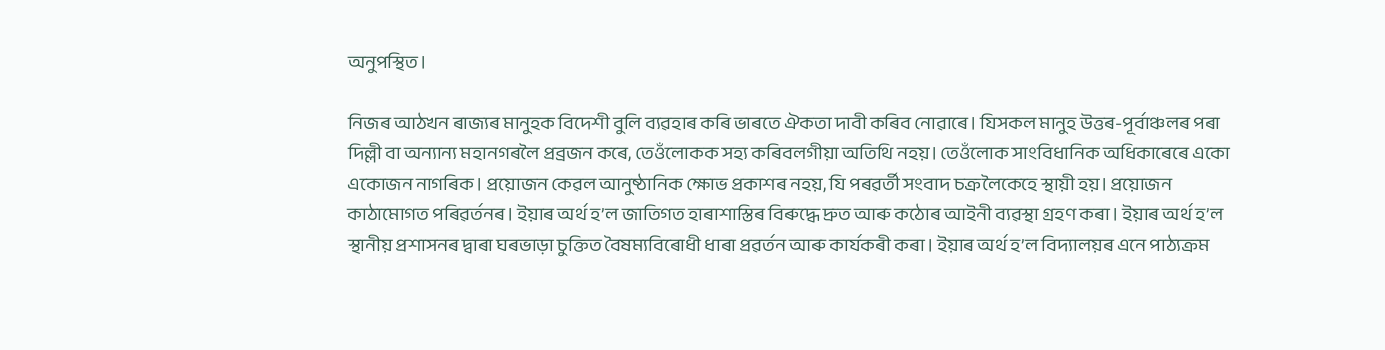অনুপস্থিত।

নিজৰ আঠখন ৰাজ্যৰ মানুহক বিদেশী বুলি ব্যৱহাৰ কৰি ভাৰতে ঐকতা দাবী কৰিব নোৱাৰে। যিসকল মানুহ উত্তৰ-পূৰ্বাঞ্চলৰ পৰা দিল্লী বা অন্যান্য মহানগৰলৈ প্ৰব্ৰজন কৰে, তেওঁলোকক সহ্য কৰিবলগীয়া অতিথি নহয়। তেওঁলোক সাংবিধানিক অধিকাৰেৰে একো একোজন নাগৰিক। প্ৰয়োজন কেৱল আনুষ্ঠানিক ক্ষোভ প্ৰকাশৰ নহয়, যি পৰৱৰ্তী সংবাদ চক্ৰলৈকেহে স্থায়ী হয়। প্ৰয়োজন কাঠামোগত পৰিৱৰ্তনৰ। ইয়াৰ অৰ্থ হ’ল জাতিগত হাৰাশাস্তিৰ বিৰুদ্ধে দ্ৰুত আৰু কঠোৰ আইনী ব্যৱস্থা গ্ৰহণ কৰা। ইয়াৰ অৰ্থ হ’ল স্থানীয় প্ৰশাসনৰ দ্বাৰা ঘৰভাড়া চুক্তিত বৈষম্যবিৰোধী ধাৰা প্ৰৱৰ্তন আৰু কাৰ্যকৰী কৰা। ইয়াৰ অৰ্থ হ’ল বিদ্যালয়ৰ এনে পাঠ্যক্ৰম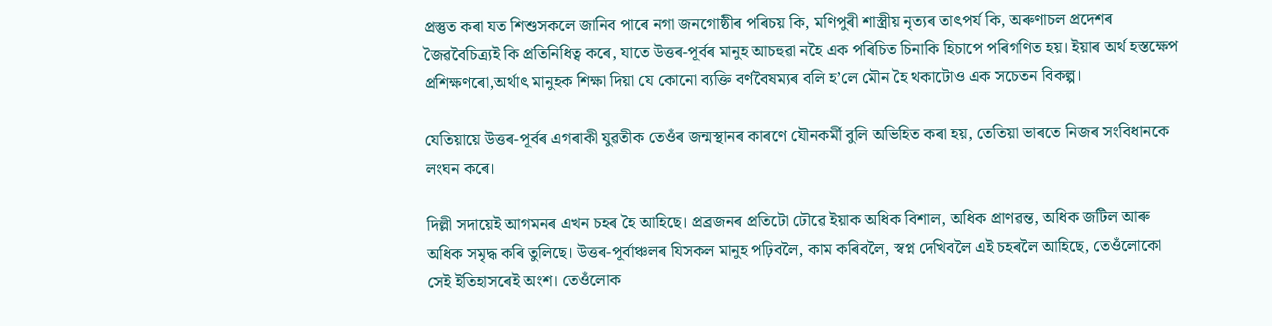প্ৰস্তুত কৰা যত শিশুসকলে জানিব পাৰে নগা জনগোষ্ঠীৰ পৰিচয় কি, মণিপুৰী শাস্ত্ৰীয় নৃত্যৰ তাৎপৰ্য কি, অৰুণাচল প্ৰদেশৰ জৈৱবৈচিত্ৰ্যই কি প্ৰতিনিধিত্ব কৰে, যাতে উত্তৰ-পূৰ্বৰ মানুহ আচহুৱা নহৈ এক পৰিচিত চিনাকি হিচাপে পৰিগণিত হয়। ইয়াৰ অৰ্থ হস্তক্ষেপ প্ৰশিক্ষণৰো,অৰ্থাৎ মানুহক শিক্ষা দিয়া যে কোনো ব্যক্তি বৰ্ণবৈষম‍্যৰ বলি হ’লে মৌন হৈ থকাটোও এক সচেতন বিকল্প।

যেতিয়ায়ে উত্তৰ-পূৰ্বৰ এগৰাকী যুৱতীক তেওঁৰ জন্মস্থানৰ কাৰণে যৌনকৰ্মী বুলি অভিহিত কৰা হয়, তেতিয়া ভাৰতে নিজৰ সংবিধানকে লংঘন কৰে।

দিল্লী সদায়েই আগমনৰ এখন চহৰ হৈ আহিছে। প্ৰব্ৰজনৰ প্ৰতিটো ঢৌৱে ইয়াক অধিক বিশাল, অধিক প্ৰাণৱন্ত, অধিক জটিল আৰু অধিক সমৃদ্ধ কৰি তুলিছে। উত্তৰ-পূৰ্বাঞ্চলৰ যিসকল মানুহ পঢ়িবলৈ, কাম কৰিবলৈ, স্বপ্ন দেখিবলৈ এই চহৰলৈ আহিছে, তেওঁলোকো সেই ইতিহাসৰেই অংশ। তেওঁলোক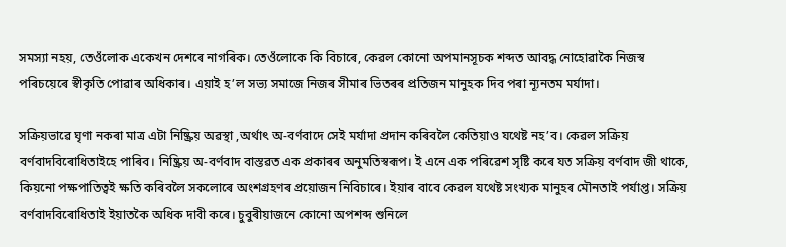সমস্যা নহয়, তেওঁলোক একেখন দেশৰে নাগৰিক। তেওঁলোকে কি বিচাৰে, কেৱল কোনো অপমানসূচক শব্দত আবদ্ধ নোহোৱাকৈ নিজস্ব পৰিচয়েৰে স্বীকৃতি পোৱাৰ অধিকাৰ। এয়াই হ’ল সভ্য সমাজে নিজৰ সীমাৰ ভিতৰৰ প্ৰতিজন মানুহক দিব পৰা ন্যূনতম মৰ্যাদা।

সক্ৰিয়ভাৱে ঘৃণা নকৰা মাত্ৰ এটা নিষ্ক্ৰিয় অৱস্থা ,অৰ্থাৎ অ-বৰ্ণবাদে সেই মৰ্যাদা প্ৰদান কৰিবলৈ কেতিয়াও যথেষ্ট নহ’ব। কেৱল সক্ৰিয় বৰ্ণবাদবিৰোধিতাইহে পাৰিব। নিষ্ক্ৰিয় অ-বৰ্ণবাদ বাস্তৱত এক প্ৰকাৰৰ অনুমতিস্বৰূপ। ই এনে এক পৰিৱেশ সৃষ্টি কৰে যত সক্ৰিয় বৰ্ণবাদ জী থাকে, কিয়নো পক্ষপাতিত্বই ক্ষতি কৰিবলৈ সকলোৰে অংশগ্ৰহণৰ প্ৰয়োজন নিবিচাৰে। ইয়াৰ বাবে কেৱল যথেষ্ট সংখ্যক মানুহৰ মৌনতাই পৰ্যাপ্ত। সক্ৰিয় বৰ্ণবাদবিৰোধিতাই ইয়াতকৈ অধিক দাবী কৰে। চুবুৰীয়াজনে কোনো অপশব্দ শুনিলে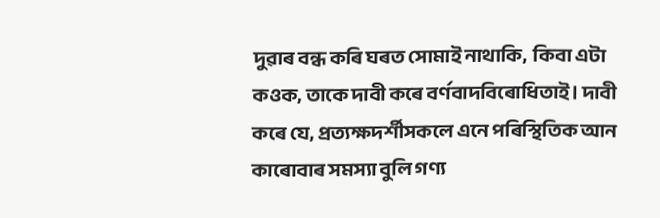দুৱাৰ বন্ধ কৰি ঘৰত সোমাই নাথাকি,  কিবা এটা কওক, তাকে দাবী কৰে বৰ্ণবাদবিৰোধিতাই। দাবী কৰে যে, প্ৰত্যক্ষদৰ্শীসকলে এনে পৰিস্থিতিক আন কাৰোবাৰ সমস্যা বুলি গণ্য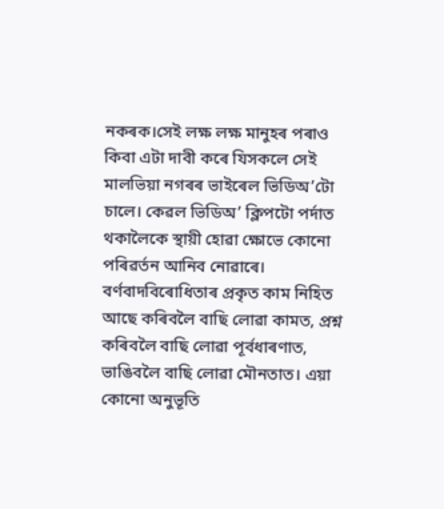নকৰক।সেই লক্ষ লক্ষ মানুহৰ পৰাও কিবা এটা দাবী কৰে যিসকলে সেই মালভিয়া নগৰৰ ভাইৰেল ভিডিঅ’টো চালে। কেৱল ভিডিঅ’ ক্লিপটো পৰ্দাত থকালৈকে স্থায়ী হোৱা ক্ষোভে কোনো পৰিৱৰ্তন আনিব নোৱাৰে। বৰ্ণবাদবিৰোধিতাৰ প্ৰকৃত কাম নিহিত আছে কৰিবলৈ বাছি লোৱা কামত, প্ৰশ্ন কৰিবলৈ বাছি লোৱা পূৰ্বধাৰণাত, ভাঙিবলৈ বাছি লোৱা মৌনতাত। এয়া কোনো অনুভূতি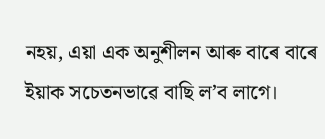নহয়, এয়া এক অনুশীলন আৰু বাৰে বাৰে ইয়াক সচেতনভাৱে বাছি ল’ব লাগে।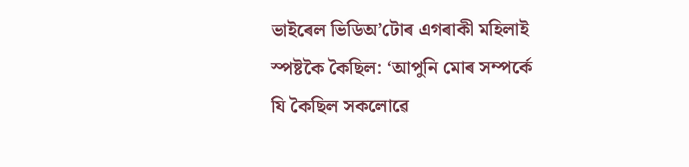ভাইৰেল ভিডিঅ’টোৰ এগৰাকী মহিলাই স্পষ্টকৈ কৈছিল: ‘আপুনি মোৰ সম্পৰ্কে যি কৈছিল সকলোৱে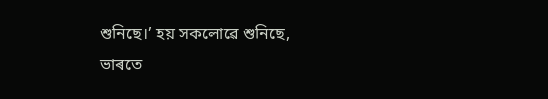শুনিছে।’ হয় সকলোৱে শুনিছে, ভাৰতে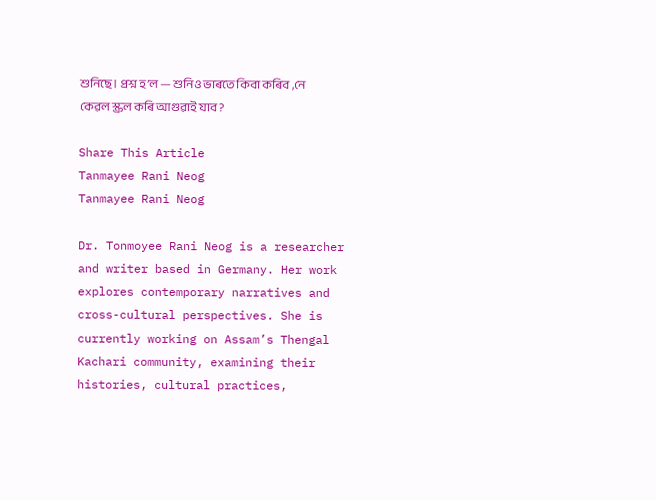শুনিছে। প্ৰশ্ন হ’ল — শুনিও ভাৰতে কিবা কৰিব ,নে কেৱল স্ক্ৰল কৰি আগুৱাই যাব?

Share This Article
Tanmayee Rani Neog
Tanmayee Rani Neog

Dr. Tonmoyee Rani Neog is a researcher and writer based in Germany. Her work explores contemporary narratives and cross-cultural perspectives. She is currently working on Assam’s Thengal Kachari community, examining their histories, cultural practices,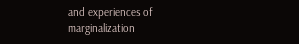and experiences of marginalization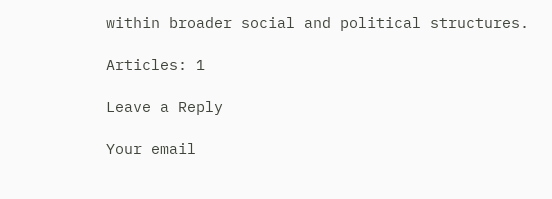within broader social and political structures.

Articles: 1

Leave a Reply

Your email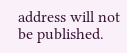address will not be published.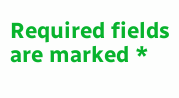Required fields are marked *